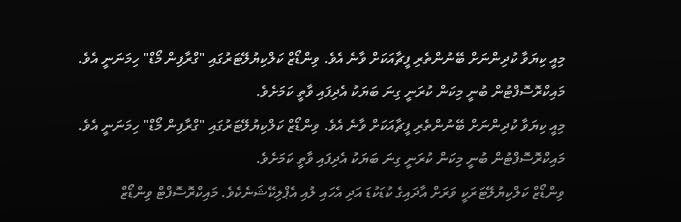މިއީ ކިޔަވާ ކުދިންނަށް ބޭނުންތެރި ފީޗާއަކަށް ވާނެ އެވެ. ވިންޑޯޒް ކަލްކިޔުލޭޓަރުގައި "ގްރާފިން މޯޑް" ހިމަނަނީ އެވެ. މައިކްރޮސޮފްޓުން ބުނީ މިކަން ކުރަނީ ގިނަ ބަޔަކު އެދިފައި ވާތީ ކަމަށެވެ.
މިއީ ކިޔަވާ ކުދިންނަށް ބޭނުންތެރި ފީޗާއަކަށް ވާނެ އެވެ. ވިންޑޯޒް ކަލްކިޔުލޭޓަރުގައި "ގްރާފިން މޯޑް" ހިމަނަނީ އެވެ. މައިކްރޮސޮފްޓުން ބުނީ މިކަން ކުރަނީ ގިނަ ބަޔަކު އެދިފައި ވާތީ ކަމަށެވެ.
ވިންޑޯޒް ކަލްކިޔުލޭޓަރަކީ ވަރަށް އާދައިގެ ކުޑަކުޑަ އަދި އެހައި ލުއި އެޕްލިކޭޝަނެކެވެ. މައިކްރޮސޮފްޓް ވިންޑޯޒް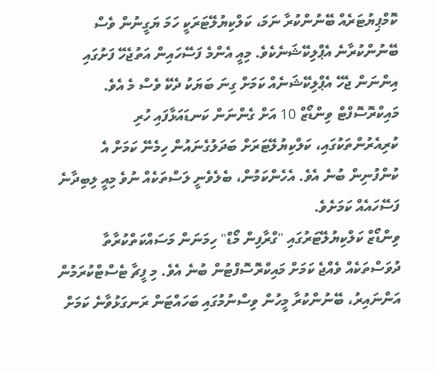ކޮމްޕިޔުޓަރެއް ބޭނުންކުރާ ނަމަ، ކަލްކިޔުލޭޓަރަކީ ހަމަ ޔަގީނުން ވެސް ބޭނުންކުރާނެ އެޕްލިކޭޝަނެކެވެ. މިއީ އެންމެ ފަސޭހައިން އަތުޖެހޭ ފަށުގައި އިންނަން ޖެހޭ އެޕްލިކޭޝަނެއް ކަމަށް ގިނަ ބަޔަކު ދެކޭ ވެސް މެ އެވެ.
މައިކްރޮސޮފްޓް ވިންޑޯޒް 10 އަށް ގެންނަން ކަނޑައަޅާފައި ހުރި ކުރިއެރުންތަކުގައި، ކަލްކިޔުލޭޓަރަށް ބަދަލުގެނައުން ހިމެނޭ ކަމަށް އެ ކުންފުނިން ބުނެ އެވެ. އެހެންކަމުން، ބެލެވެނީ ލަސްތަކެއް ނުވެ މިއީ ލިބިދާނެ ފަސޭހައެއް ކަމަށެވެ.
ވިންޑޯޒް ކަލްކިޔުލޭޓަރުގައި "ގްރާފިން މޯޑް" ހިމަނަން މަސައްކަތްކުރާތާ ދުވަސްތަކެއް ވެއްޖެ ކަމަށް މައިކްރޮސޮފްޓުން ބުނެ އެވެ. މި ފީޗާ ޓެސްޓްކުރަމުން އަންނައިރު، ބޭނުންކުރާ މީހުން ވިސްނުމުގައި ބަހައްޓަން ރަނގަޅުވާނެ ކަމަށް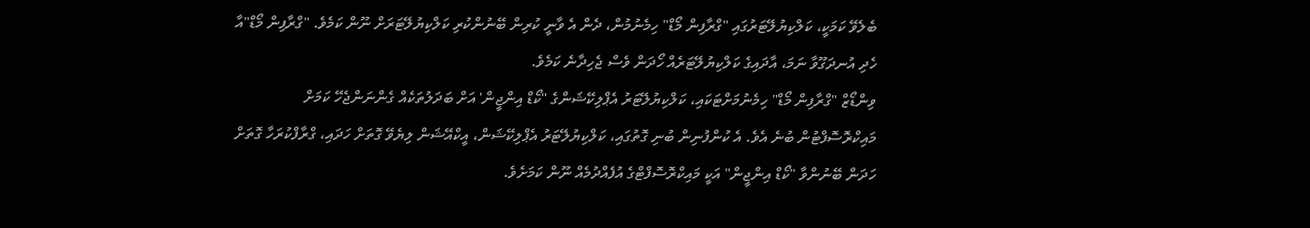ބެލެވޭ ކަމަކީ، ކަލްކިޔުލޭޓަރުގައި "ގްރާފިން މޯޑް" ހިމެނުމުން، ދެން އެ ވާނީ ކުރިން ބޭނުންކުރި ކަލްކިޔުލޭޓަރަށް ނޫން ކަމެވެ. "ގްރާފިން މޯޑް"އާ ހެދި އުނދަގޫވާ ނަމަ، އާދައިގެ ކަލްކިޔުލޭޓަރެއް ހޯދަން ވެސް ޖެހިދާނެ ކަމެވެ.
ވިންޑޯޒް "ގްރާފިން މޯޑް" ހިމެނުމަށްޓަކައި، ކަލްކިޔުލޭޓަރު އެޕްލިކޭޝަންގެ "ކޯޑް އިންޖީން' އަށް ބަދަލުތަކެއް ގެންނަންޖެހޭ ކަމަށް މައިކްރޮސޮފްޓުން ބުނެ އެވެ. އެ ކުންފުނިން ބުނި ގޮތުގައި، ކަލްކިޔުލޭޓަރު އެޕްލިކޭޝަން، އީކްއޭޝަން ލިޔެވޭ ގޮތަށް ހަދައި، ގްރާފްކުރަހާ ގޮތަށް ހަދަން ބޭނުންވާ "ކޯޑް އިންޖީން" އަކީ މައިކްރޮސޮފްޓްގެ އުފެއްދުމެއް ނޫން ކަމަށެވެ.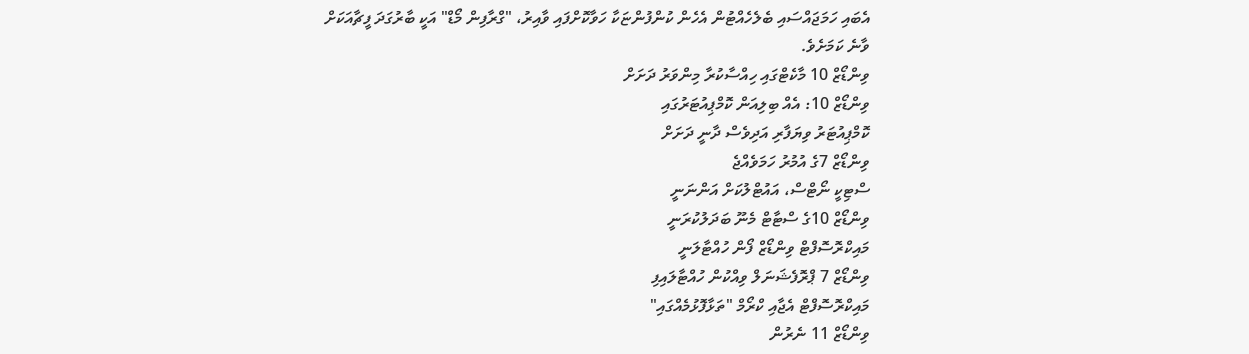އެބައި ހަމަޖައްސައި ބެލެހެއްޓުން އެހެން ކުންފުންޏަކާ ހަވާކޮށްފައި ވާއިރު، "ގްރާފިން މޯޑް" އަކީ ބާރުގަދަ ފީޗާއަކަށް ވާނެ ކަމަށެވެ.
ވިންޑޯޒް 10 މާކެޓްގައި ހިއްސާކުރާ މިންވަރު ދަށަށް
ވިންޑޯޒް 10: އެއް ބިލިއަން ކޮމްޕިއުޓަރުގައި
ކޮމްޕިއުޓަރު ވިޔަފާރި އަދިވެސް ދާނީ ދަށަށް
ވިންޑޯޒް 7ގެ އުމުރު ހަމަވެއްޖެ
ސްޓިކީ ނޯޓްސް، އައުޓްލުކަށް އަންނަނީ
ވިންޑޯޒް 10ގެ ސްޓާޓް މެނޫ ބަދަލުކުރަނީ
މައިކްރޮސޮފްޓް ވިންޑޯޒް ފޯން ހުއްޓާލަނީ
ވިންޑޯޒް 7 ޕްރޮފެޝަނަލް ވިއްކުން ހުއްޓާލައިފި
މައިކްރޮސޮފްޓް އެޖާއި ކްރޯމް "ތަޅާފޮޅުމެއްގައި"
ވިންޑޯޒް 11 ނެރުން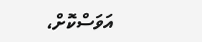އަވަސްކޮށް،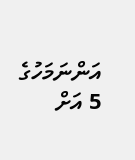އަންނަމަހުގެ 5 އަށް